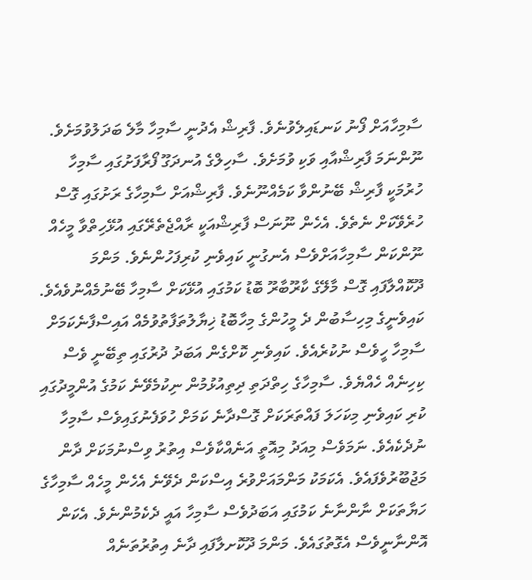ސާމިހާއަށް ފޯނު ކަނޑައިލެވުނެވެ. ފާރިޝް އެދުނީ ސާމިހާ މާލެ ބަދަލުވުމަށެވެ. ނޫންނަމަ ފާރިޝްއާއި ވަކި ވުމަށެވެ. ސާހިލްގެ އުނދަގޫ ފޯރާފަށުގައި ސާމިހާ ހުރުމަކީ ފާރިޝް ބޭނުންވާ ކަމެއްނޫނެވެ. ފާރިޝްއަށް ސާމިހާގެ ރަށުގައި ގޮސް ހުރެވޭކަށް ނެތެވެ. އެހެން ނޫނަސް ފާރިޝްއަކީ ރާއްޖެތެރޭގައި އުޅޭހިތްވާ މީހެއް ނޫންކަން ސާމިހާއަށްވެސް އެނގުނީ ކައިވެނި ކުރިފަހުންނެވެ. މަންމަ ދޫކޮއްލާފައި ގޮސް މާލޭގެ ކާރޫބާރޫ ބޮޑު ކަމުގައި އުޅޭކަށް ސާމިހާ ބޭނުމެއްނުވެއެވެ. ކައިވެނީގެ މިހިސާބުން ދެ މީހުންގެ މިހާބޮޑު ޚިޔާލުތަފާތުވުމެއް އައިސްފާނެކަމަށް ސާމިހާ ހީވެސް ނުކުރެއެވެ. ކައިވެނި ކޮށްގެން އަބަދު ދުރުގައި ތިބޭނީ ވެސް ކިހިނެއް ހެއްޔެވެ. ސާމިހާގެ ހިތްދަތި ދިތިއުޅުމުން ނިކުމެވޭނެ ކަމުގެ އުންމީދުގައި ކުރި ކައިވެނި މިކަހަލަ ފައްތަރަކަށް ގޮސްދާނެ ކަމަށް ހުވަފެނުގައިވެސް ސާމިހާ ނުދެކެއެވެ. ނަމަވެސް މިއަދު މިއޮތީ އަނެއްކާވެސް އިތުރު ވިސްނުމަކަށް ދާން މަޖުބޫރުވެފައެވެ. އެކަމަކު މަންމައަށްވުރެ އިސްކަން ދެވޭނެ އެހެން މީހެއް ސާމިހާގެ ހަޔާތަކަށް ނާންނާނެ ކަމުގައި އަބަދުވެސް ސާމިހާ އައީ ދެކެމުންނެވެ. އެކަން އޮންނާނީވެސް އެގޮތުގައެވެ. މަންމަ ދޫކޮށލާފައި ދާނެ އިތުރުތަނެއް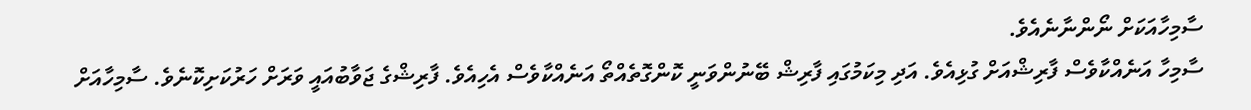ސާމިހާއަކަށް ނޯންނާނެއެވެ.
ސާމިހާ އަނެއްކާވެސް ފާރިޝްއަށް ގުޅިއެވެ. އަދި މިކަމުގައި ފާރިޝް ބޭނުންވަނީ ކޮންގޮތެއްތޯ އަނެއްކާވެސް އެހިއެވެ. ފާރިޝްގެ ޖަވާބުއައީ ވަރަށް ހަރުކަށިކޮނެވެ. ސާމިހާއަށް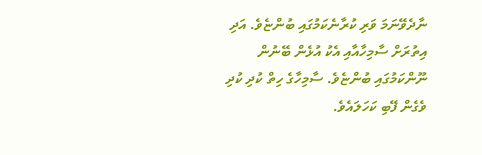ނާދެވޭނަމަ ވަރި ކުރާނެކަމުގައި ބުންޏެވެ. އަދި އިތުރަށް ސާމިހާއާއި އެކު އުޅެން ބޭނުން ނޫންކަމުގައި ބުންޏެވެ. ސާމިހާގެ ހިތް ކުދި ކުދި ވެގެން ފޭބި ކަހަލައެވެ.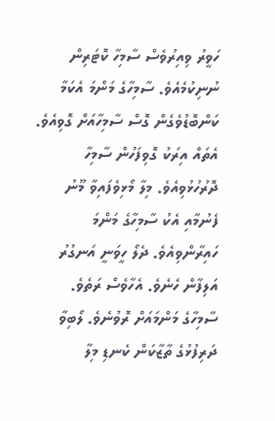ހަވީރު ވިއިރުވެސް ސާމިހާ ކޮޓަރިން ނުނިކުމެއެވެ. ސާމިހާގެ މަންމަ އެކަމާ ކަންބޮޑުވެގެން ގޮސް ސާމިހާއަށް ގޮވިއެވެ. އެތައް އިރަކު ގޮވިފަހުން ސާމިހާ ދޮރުހުޅުވިއެވެ. މިލާ މޯޅިވެފައިވާ މޫނު ފެނުމާއި އެކު ސާމިހާގެ މަންމަ ހައިރާންވިއެވެ. ދެލޯ ހީވަނީ އަނގުރު އަލިފާން ހެނެވެ. އެހާވެސް ރަތެވެ. ސާމިހާގެ މަންމައަށް ރޮވުނެވެ. ލޯބިވާ ދަރިފުޅުގެ ތާޒާކަން ކެނޑި މިލާ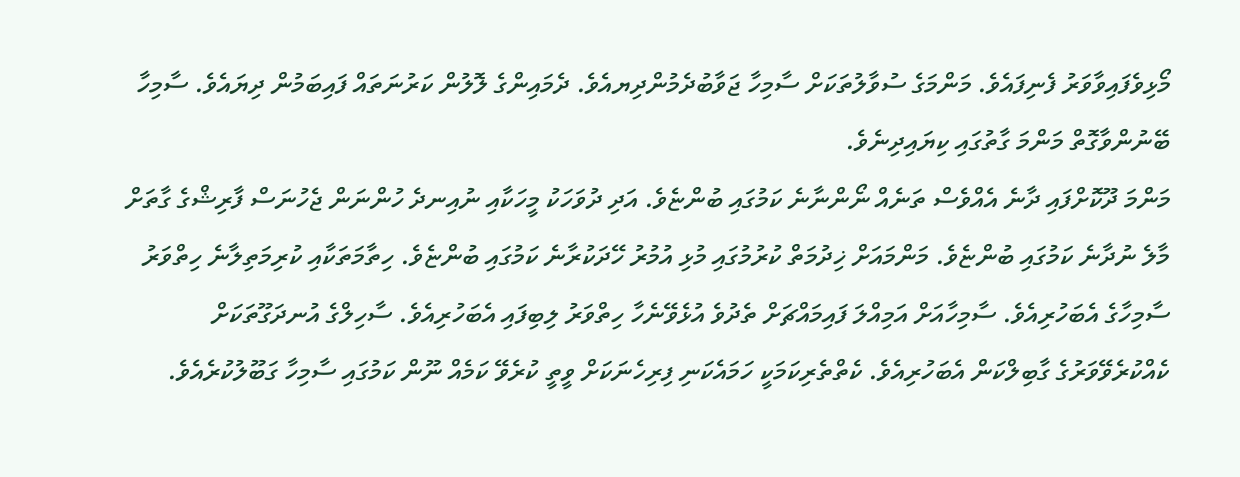މޯޅިވެފައިވާވަރު ފެނިފައެވެ. މަންމަގެ ސުވާލުތަކަށް ސާމިހާ ޖަވާބުދެމުންދިޔއެވެ. ދެމައިންގެ ލޮލުން ކަރުނަތައް ފައިބަމުން ދިޔައެވެ. ސާމިހާ ބޭނުންވާގޮތް މަންމަ ގާތުގައި ކިޔައިދިނެވެ.
މަންމަ ދޫކޮށްފައި ދާނެ އެއްވެސް ތަނެއް ނޯންނާނެ ކަމުގައި ބުންޏެވެ. އަދި ދުވަހަކު މީހަކާއި ނުއިނދެ ހުންނަން ޖެހުނަސް ފާރިޝްގެ ގާތަށް މާލެ ނުދާނެ ކަމުގައި ބުންޏެވެ. މަންމައަށް ޚިދުމަތް ކުރުމުގައި މުޅި އުމުރު ހޭދަކުރާނެ ކަމުގައި ބުންޏެވެ. ހިތާމަތަކާއި ކުރިމަތިލާނެ ހިތްވަރު ސާމިހާގެ އެބަހުރިއެވެ. ސާމިހާއަށް އަމިއްލަ ފައިމައްޗަށް ތެދުވެ އުޅެވޭނެހާ ހިތްވަރު ލިބިފައި އެބަހުރިއެވެ. ސާހިލްގެ އުނދަގޫތަކަށް ކެއްކުރެވޭވަރުގެ ގާބިލްކަން އެބަހުރިއެވެ. ކެތްތެރިކަމަކީ ހަމައެކަނި ފިރިހެނަކަށް ވީތީ ކުރެވޭ ކަމެއް ނޫން ކަމުގައި ސާމިހާ ގަބޫލުކުރެއެވެ.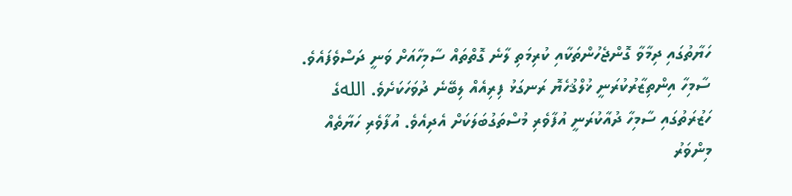ހަޔާތުގައި ދިމާވާ ގޮންޖެހުންތަކާއި ކުރިމަތި ލާނެ ގޮތްތައް ސާމިހާއަށް ވަނީ ދަސްވެފައެވެ. ސާމިހާ އިންތިޒާރުކުރަނީ ޚުލްޤުހެޔޮ ރަނގަޅު ފިރިއެއް ލިބޭނެ ދުވަހަކަށެވެ. اللهގެ ހަޒުރަތުގައި ސާމިހާ ދުއާކުރަނީ އުފާވެރި މުސްތަގުބަލަކަށް އެދިއެވެ. އުފާވެރި ހަޔާތެއް މިންވަރު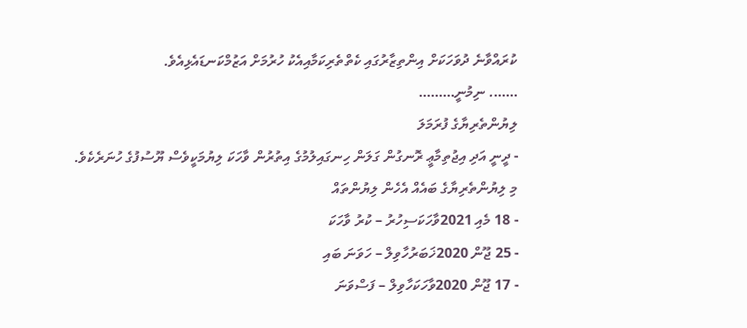ކުރައްވާނެ ދުވަހަކަށް އިންތިޒާރުގައި ކެތްތެރިކަމާއިއެކު ހުރުމަށް އަޒުމްކަނޑައެޅިއެވެ.
……. ނިމުނީ………
ލިޔުންތެރިޔާގެ ފުރަމަލަ
- ދީނީ އަދި އިޖުތިމާޢީ ރޮނގުން ގަލަން ހިނގައިލުމުގެ އިތުރުން ވާހަކަ ލިޔުމަކީވެސް ޔޫސުފުގެ ހުނަރެކެވެ.
މި ލިޔުންތެރިޔާގެ ބައެއް އެހެން ލިޔުންތައް
- 18 މެއި 2021ވާހަކަސިހުރު – ކުރު ވާހަކަ
- 25 ޖޫން 2020ޚަބަރުހާވިލް – ހަވަނަ ބައި
- 17 ޖޫން 2020ވާހަކަހާވިލް – ފަސްވަނަ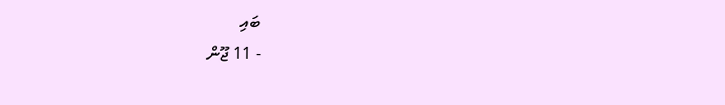ބައި
- 11 ޖޫން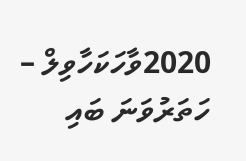2020ވާހަކަހާވިލް – ހަތަރުވަނަ ބައި